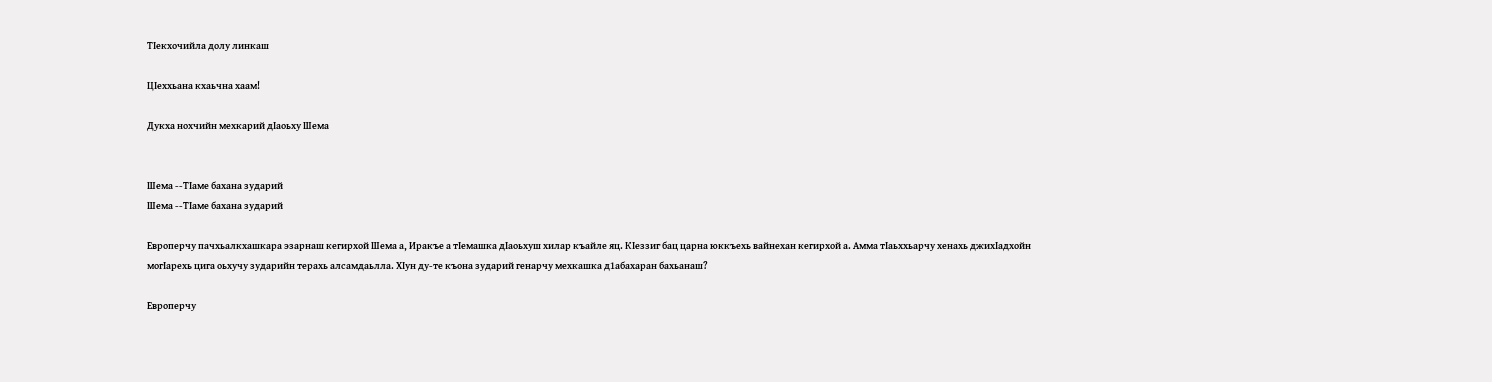ТIекхочийла долу линкаш

ЦIеххьана кхаьчна хаам!

Дукха нохчийн мехкарий дIаоьху Шема


Шема --ТIаме бахана зударий
Шема --ТIаме бахана зударий

Европерчу пачхьалкхашкара эзарнаш кегирхой Шема а, Иракъе а тIемашка дIаоьхуш хилар къайле яц. КIеззиг бац царна юккъехь вайнехан кегирхой а. Амма тIаьххьарчу хенахь джихIадхойн могIарехь цига оьхучу зударийн терахь алсамдаьлла. ХIун ду-те къона зударий генарчу мехкашка д1абахаран бахьанаш?

Европерчу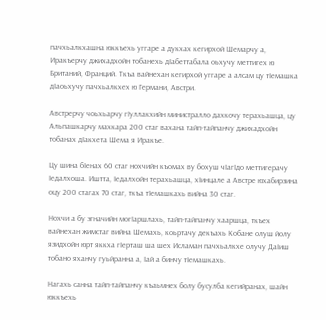пачхьалкхашна юккъехь уггаре а дукхах кегирхой Шемарчу а, Иракъерчу джихадхойн тобанехь дIабеттабала оьхучу меттигех ю Британий, Франций. Ткъа вайнехан кегирхой уггаре а алсам цу тIемашка дIаоьхучу пачхьалкхех ю Германи, Австри.

Австрерчу чоьхьарчу гIуллакхийн министралло дахкочу терахьашца, цу Альпашкарчу махкара 200 стаг вахана тайп-тайпанчу джихадхойн тобанах дIакхета Шема я Иракъе.

Цу шина бIенах 60 стаг нохчийн къомах ву бохуш чIагIдо меттигерачу Iедалхоша. Иштта, Iедалхойн терахьашца, хIинцале а Австре юхабирзина оцу 200 стагах 70 стаг, ткъа тIемашкахь вийна 30 стаг.

Нохчи а бу эгначийн могIаршлахь, тайп-тайпанчу хааршца, ткъех вайнехан жимстаг вийна Шемахь, коьртачу декъахь Кобане олуш йолу язидхойн юрт яккха гIерташ ша шех Исламан пачхьалкхе олучу ДаIиш тобано яханчу гуьйранна а, Iай а бинчу тIемашкахь.

Нагахь санна тайп-тайпанчу къаьмнех болу бусулба кегийранах, шайн юккъехь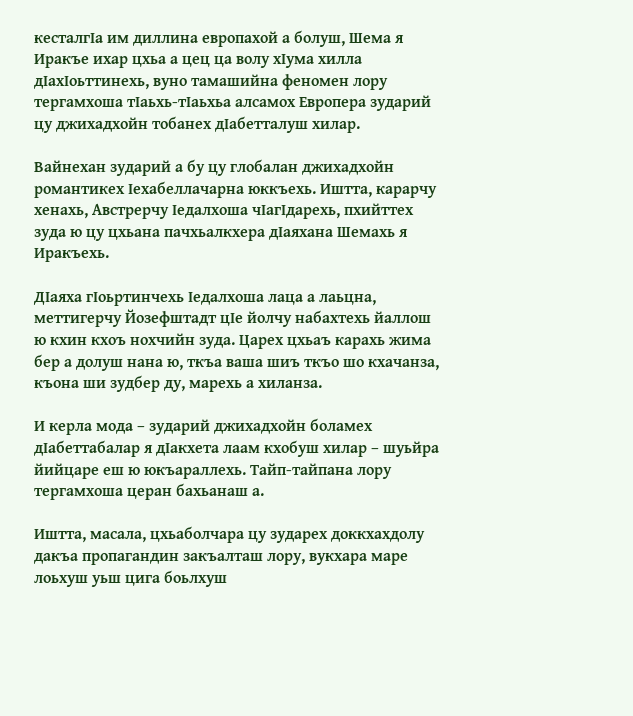кесталгIа им диллина европахой а болуш, Шема я Иракъе ихар цхьа а цец ца волу хIума хилла дIахIоьттинехь, вуно тамашийна феномен лору тергамхоша тIаьхь-тIаьхьа алсамох Европера зударий цу джихадхойн тобанех дIабетталуш хилар.

Вайнехан зударий а бу цу глобалан джихадхойн романтикех Iехабеллачарна юккъехь. Иштта, карарчу хенахь, Австрерчу Iедалхоша чIагIдарехь, пхийттех зуда ю цу цхьана пачхьалкхера дIаяхана Шемахь я Иракъехь.

ДIаяха гIоьртинчехь Iедалхоша лаца а лаьцна, меттигерчу Йозефштадт цIе йолчу набахтехь йаллош ю кхин кхоъ нохчийн зуда. Царех цхьаъ карахь жима бер а долуш нана ю, ткъа ваша шиъ ткъо шо кхачанза, къона ши зудбер ду, марехь а хиланза.

И керла мода – зударий джихадхойн боламех дIабеттабалар я дIакхета лаам кхобуш хилар – шуьйра йийцаре еш ю юкъараллехь. Тайп-тайпана лору тергамхоша церан бахьанаш а.

Иштта, масала, цхьаболчара цу зударех доккхахдолу дакъа пропагандин закъалташ лору, вукхара маре лоьхуш уьш цига боьлхуш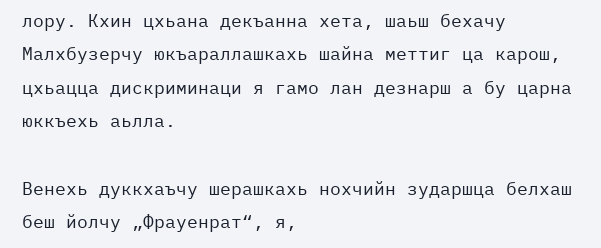лору. Кхин цхьана декъанна хета, шаьш бехачу Малхбузерчу юкъараллашкахь шайна меттиг ца карош, цхьацца дискриминаци я гамо лан дезнарш а бу царна юккъехь аьлла.

Венехь дуккхаъчу шерашкахь нохчийн зударшца белхаш беш йолчу „Фрауенрат“, я,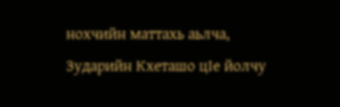нохчийн маттахь аьлча, Зударийн Кхеташо цIе йолчу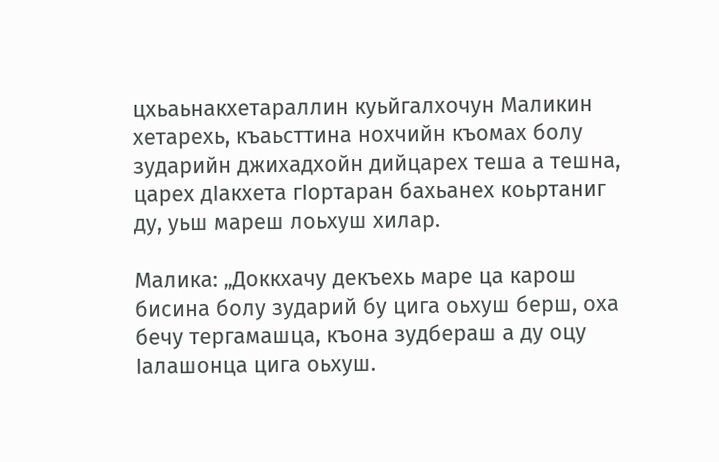цхьаьнакхетараллин куьйгалхочун Маликин хетарехь, къаьсттина нохчийн къомах болу зударийн джихадхойн дийцарех теша а тешна, царех дIакхета гIортаран бахьанех коьртаниг ду, уьш мареш лоьхуш хилар.

Малика: „Доккхачу декъехь маре ца карош бисина болу зударий бу цига оьхуш берш, оха бечу тергамашца, къона зудбераш а ду оцу Iалашонца цига оьхуш.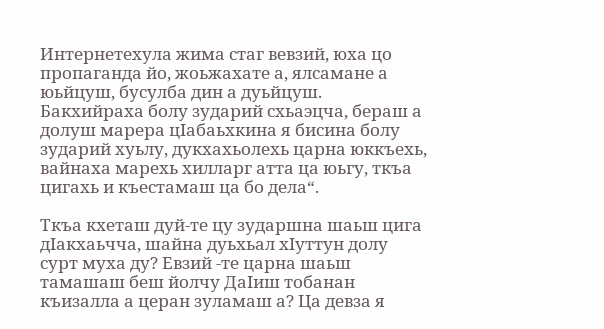Интернетехула жима стаг вевзий, юха цо пропаганда йо, жоьжахате а, ялсамане а юьйцуш, бусулба дин а дуьйцуш. Бакхийраха болу зударий схьаэцча, бераш а долуш марера цIабаьхкина я бисина болу зударий хуьлу, дукхахьолехь царна юккъехь, вайнаха марехь хилларг атта ца юьгу, ткъа цигахь и къестамаш ца бо дела“.

Ткъа кхеташ дуй-те цу зударшна шаьш цига дIакхаьчча, шайна дуьхьал хIуттун долу сурт муха ду? Евзий -те царна шаьш тамашаш беш йолчу ДаIиш тобанан къизалла а церан зуламаш а? Ца девза я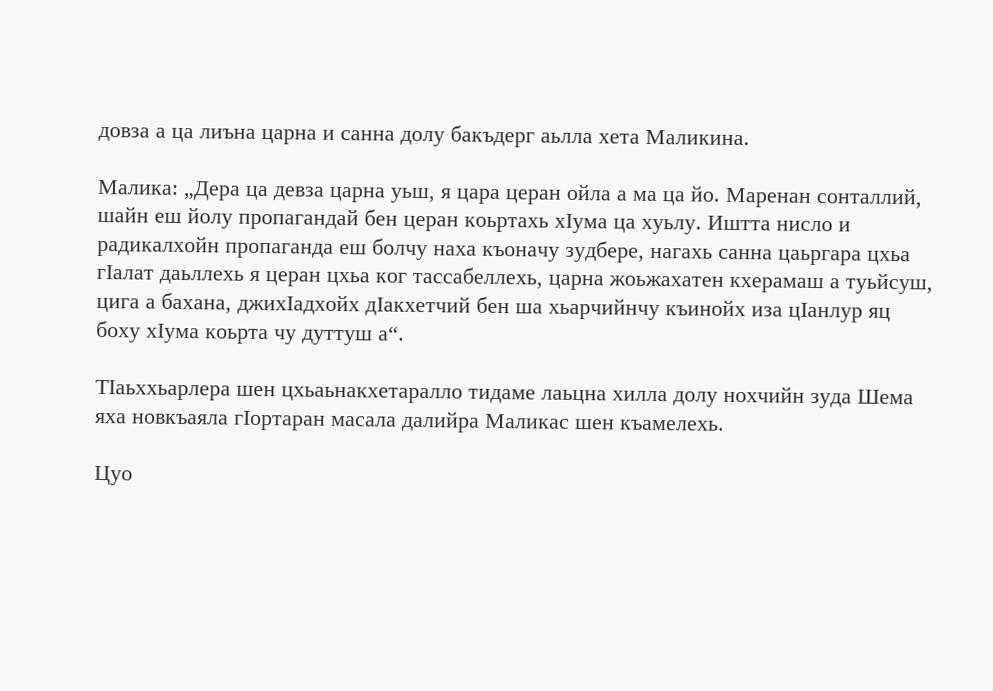довза а ца лиъна царна и санна долу бакъдерг аьлла хета Маликина.

Малика: „Дера ца девза царна уьш, я цара церан ойла а ма ца йо. Маренан сонталлий, шайн еш йолу пропагандай бен церан коьртахь хIума ца хуьлу. Иштта нисло и радикалхойн пропаганда еш болчу наха къоначу зудбере, нагахь санна цаьргара цхьа гIалат даьллехь я церан цхьа ког тассабеллехь, царна жоьжахатен кхерамаш а туьйсуш, цига а бахана, джихIадхойх дIакхетчий бен ша хьарчийнчу къинойх иза цIанлур яц боху хIума коьрта чу дуттуш а“.

ТIаьххьарлера шен цхьаьнакхетаралло тидаме лаьцна хилла долу нохчийн зуда Шема яха новкъаяла гIортаран масала далийра Маликас шен къамелехь.

Цуо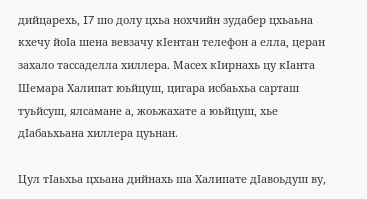дийцарехь, I7 шо долу цхьа нохчийн зудабер цхьаьна кхечу йоIа шена вевзачу кIентан телефон а елла, церан захало тассаделла хиллера. Масех кIирнахь цу кIанта Шемара Халипат юьйцуш, цигара исбаьхьа сарташ туьйсуш, ялсамане а, жоьжахате а юьйцуш, хье дIабаьхьана хиллера цуьнан.

Цул тIаьхьа цхьана дийнахь ша Халипате дIавоьдуш ву,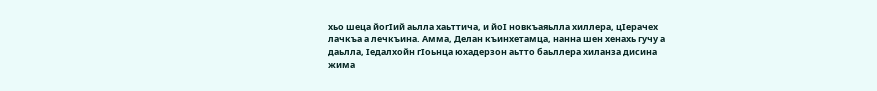хьо шеца йогIий аьлла хаьттича, и йоI новкъаяьлла хиллера, цIерачех лачкъа а лечкъина. Амма, Делан къинхетамца, нанна шен хенахь гучу а даьлла, Iедалхойн гIоьнца юхадерзон аьтто баьллера хиланза дисина жима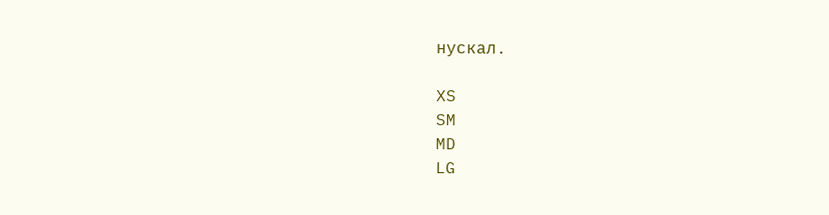нускал.

XS
SM
MD
LG